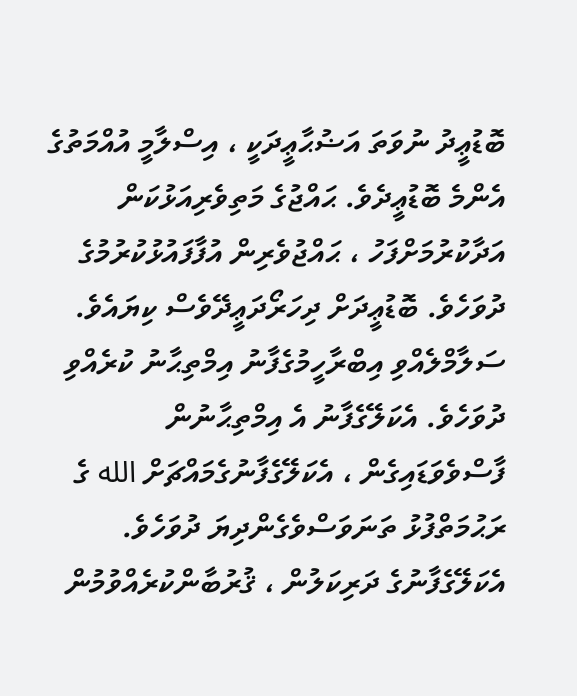ބޮޑުޢީދު ނުވަތަ އަޟުޙާޢީދަކީ ، އިސްލާމީ އުއްމަތުގެ އެންމެ ބޮޑުޢީދެވެ. ޙައްޖުގެ މަތިވެރިއަޅުކަން އަދާކުރުމަށްފަހު ، ޙައްޖުވެރިން އުފާފައުޅުކުރުމުގެ ދުވަހެވެ. ބޮޑުޢީދަށް ދިހަރޯދަޢީދޭވެސް ކިޔައެވެ. ސަލާމްލެއްވި އިބްރާހީމުގެފާނު އިމްތިޙާނު ކުރެއްވި ދުވަހެވެ. އެކަލޭގެފާނު އެ އިމްތިޙާނުން ފާސްވެވަޑައިގެން ، އެކަލޭގެފާނުގެމައްޗަށް الله ގެ ރަޙުމަތްފުޅު ތަނަވަސްވެގެންދިޔަ ދުވަހެވެ. އެކަލޭގެފާނުގެ ދަރިކަލުން ، ޤުރުބާންކުރެއްވުމުން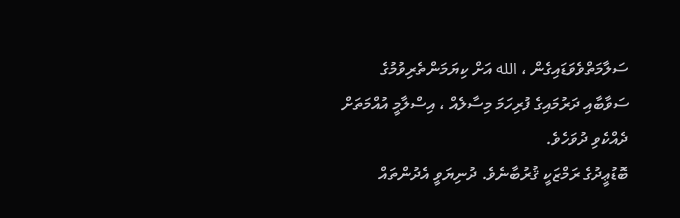ސަލާމަތްވެވަޑައިގެން ، الله އަށް ކިޔަމަންތެރިވުމުގެ ސަވާބާއި ދަރުމައިގެ ފުރިހަމަ މިސާލެއް ، އިސްލާމީ އުއްމަތަށް ދެއްކެވި ދުވަހެވެ.
ބޮޑުޢީދުގެ ރަމްޒަކީ ޤުރުބާނެވެ. ދުނިޔަވީ އެދުންތައް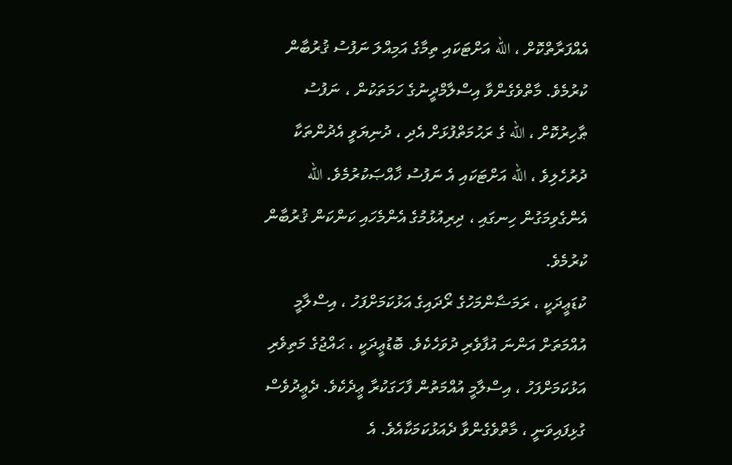އެއްފަރާތްކޮށް ، الله އަށްޓަކައި ތިމާގެ އަމިއްލަ ނަފުސު ޤުރުބާން ކުރުމެވެ. މާތްވެގެންވާ އިސްލާމްދީނުގެ ހަމަތަކުން ، ނަފުސު ޠާހިރުކޮށް ، الله ގެ ރަޙުމަތްފުޅަށް އެދި ، ދުނިޔަވީ އެދުންތަކާ ދުރުހެލިވެ ، الله އަށްޓަކައި އެ ނަފުސު ޚާއްޞަކުރުމެވެ. الله އެންގެވިމަގުން ހިނގައި ، ދިރިއުޅުމުގެ އެންމެހައި ކަންކަން ޤުރުބާން ކުރުމެވެ.
ކުޑަޢީދަކީ ، ރަމަޟާންމަހުގެ ރޯދައިގެ އަޅުކަމަށްފަހު ، އިސްލާމީ އުއްމަތަށް އަންނަ އުފާވެރި ދުވަހެކެވެ. ބޮޑުޢީދަކީ ، ޙައްޖުގެ މަތިވެރި އަޅުކަމަށްފަހު ، އިސްލާމީ އުއްމަތުން ފާހަގަކުރާ ޢީދެކެވެ. ދެޢީދުވެސް ގުޅިފައިވަނީ ، މާތްވެގެންވާ ދެއަޅުކަމަކާއެވެ. އެ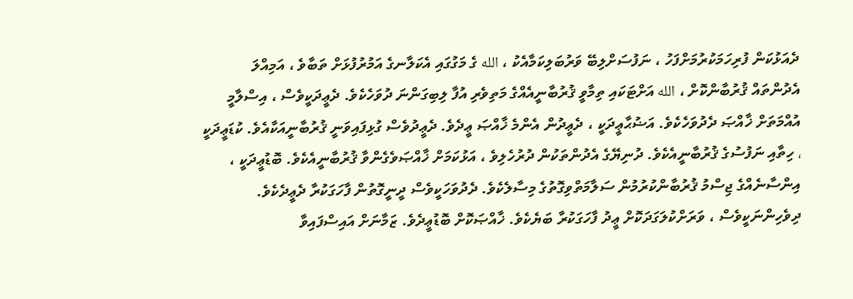ދެއަޅުކަން ފުރިހަމަކުރުމަށްފަހު ، ނަފުސަށްލިބޭ ވަރުބަލިކަމާއެކު ، الله ގެ މަގުގައި އެކަލާނގެ އަމުރުފުޅަށް ތަބާވެ ، އަމިއްލަ އެދުންތައް ޤުރުބާންކޮށް ، الله އަށްޓަކައި ތިމާވީ ޤުރުބާނީއެއްގެ މަތިވެރި އުފާ ލިބިގަންނަ ދުވަހެކެވެ. ދެޢީދަކީވެސް ، އިސްލާމީ އުއްމަތަށް ޚާއްޞަ ދެދުވަހެކެވެ. އަޟުޙާޢީދަކީ ، ދެޢީދުން އެންމެ ޚާއްޞަ ޢީދެވެ. ދެޢީދުވެސް ގުޅިފައިވަނީ ޤުރުބާނީއަކާއެވެ. ކުޑަޢީދަކީ ، ހިތާއި ނަފުސުގެ ޤުރުބާނީއެކެވެ. ދުނިޔޭގެ އެދުންތަކުން ދުރުހެލިވެ ، އަޅުކަމަށް ޚާއްޞަވެގެންވާ ޤުރުބާނީއެކެވެ. ބޮޑުޢީދަކީ ، އިންސާނެއްގެ ޖިސްމު ޤުރުބާންކުރުމުން ސަލާމަތްވިގޮތުގެ މިސާލެކެވެ. ދެދުވަހަކީވެސް ދީނީގޮތުން ފާހަގަކުރާ ދެޢީދެކެވެ.
ދިވެހިންނަކީވެސް ، ވަރަށްކުލަގަދަކޮށް ޢީދު ފާހަގަކުރާ ބަޔެކެވެ. ޚާއްޞަކޮށް ބޮޑުޢީދެވެ. ޒަމާނަށް އައިސްފައިވާ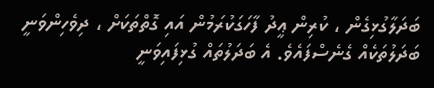ބަދަލާގުޅިގެން ، ކުރިން ޢީދު ފާހަގަކުރަމުން އައި ގޮތްތަކަށް ، ދިވެހިންވަނީ ބަދަލުތަކެއް ގެނެސްފައެވެ. އެ ބަދަލުތައް ގުޅިފައިވަނީ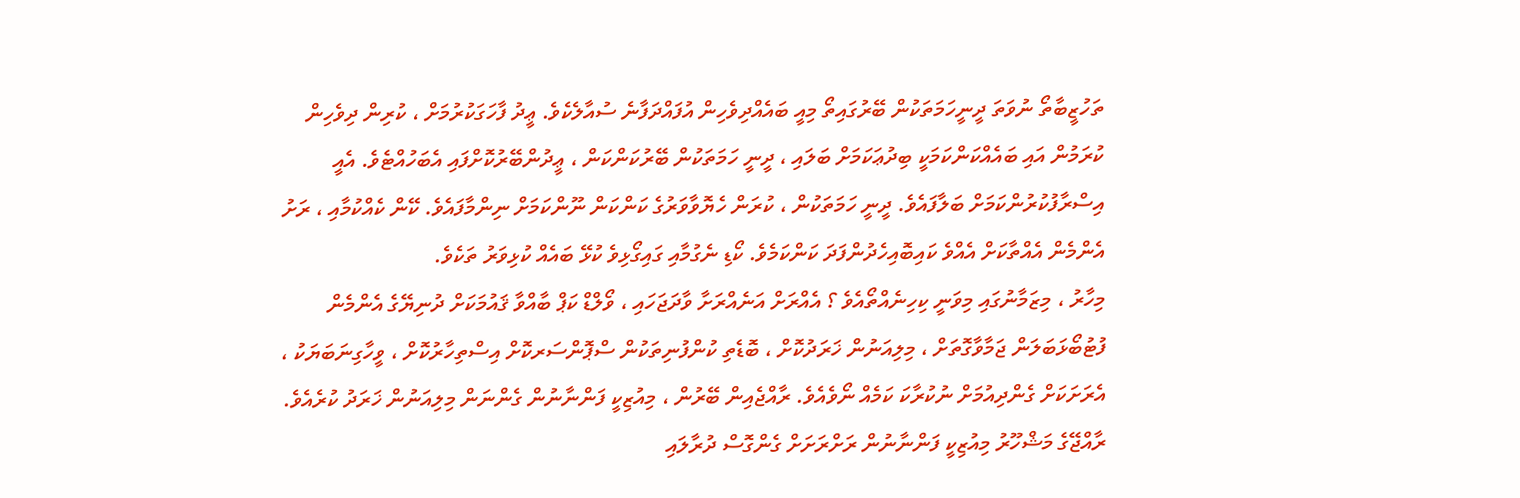ތަހުޒީބާތޯ ނުވަތަ ދީނީހަމަތަކުން ބޭރުގައިތޯ މިއީ ބައެއްދިވެހިން އުފައްދަފާނެ ސުއާލެކެވެ. ޢީދު ފާހަގަކުރުމަށް ، ކުރިން ދިވެހިން ކުރަމުން އައި ބައެއްކަންކަމަކީ ބިދުޢަކަމަށް ބަލައި ، ދީނީ ހަމަތަކުން ބޭރުކަންކަން ، ޢީދުންބޭރުކޮށްފައި އެބަހުއްޓެވެ. އެއީ އިސްރާފުކުރުންކަމަށް ބަލާފައެވެ. ދީނީ ހަމަތަކުން ، ކުރަން ހެޔޮވާވަރުގެ ކަންކަން ނޫންކަމަށް ނިންމާފައެވެ. ކޭން ކެއްކުމާއި ، ރަށު އެންމެން އެއްތާކަށް އެއްވެ ކައިބޮއިހެދުންފަދަ ކަންކަމެވެ. ކޯޑި ނެގުމާއި ގައިގޯޅިވެ ކުޅޭ ބައެއް ކުޅިވަރު ތަކެވެ.
މިހާރު ، މިޒަމާނުގައި މިވަނީ ކިހިނެއްތޯއެވެ ؟ އެއްރަށް އަނެއްރަށާ ވާދަޖަހައި ، ވޯލްޑް ކަޕް ބާއްވާ ޤައުމަކަށް ދުނިޔޭގެ އެންމެން ފުޓުބޯޅަބަލަން ޖަމާވާގޮތަށް ، މިލިއަނުން ޚަރަދުކޮށް ، ބޮޑެތި ކުންފުނިތަކުން ސްޕޮންސަރކޮށް އިސްތިހާރުކޮށް ، ވީހާގިނަބަޔަކު ، އެރަށަކަށް ގެންދިއުމަށް ނުކުރާކަ ކަމެއް ނޯވެއެވެ. ރާއްޖެއިން ބޭރުން ، މިއުޒިކީ ފަންނާނުން ގެންނަން މިލިއަނުން ޚަރަދު ކުރެއެވެ. ރާއްޖޭގެ މަޝްހޫރު މިއުޒިކީ ފަންނާނުން ރަށްރަށަށް ގެންގޮސް ދުރާލައި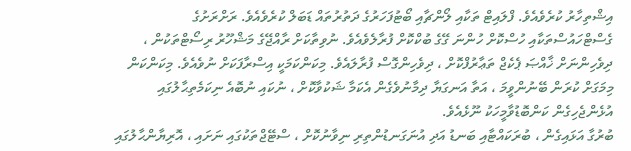އިޝްތިހާރު ކުރެވެއެވެ. ފްލައިޓް ތަކާއި ލޯންޗާއި ބޯޓުފަހަރުގެ ދަތުރުތައް ޑަބަލް ކުރެވެއެވެ. ރަށްރަށުގެ ގެސްޓްހައުސްތަކާއި ހުސްކޮށް ހުންނަ ގޭގެ ބުކްކޮށް ފުރާލެވެއެވެ. ނުވިތާކަށް ރާއްޖޭގެ މަޝްހޫރު ރިސޯޓްތަކުން ، ދިވެހިންނަށް ޚާއްޞަ ޕެކެޖް ތަޢާރުފްކޮށް ، ދިވެހިންގޮސް ފުރާލައެވެ. މިކަންކަމަކީ އިސްރާފަކަށް ނުވެއެވެ. މިކަންކަން މިމަގަށް ކުރަން ބޭނުންވީމަ ، އަތާ އަނގަޔާ ދިމާނުވެގެން އެކަމާ ޝަކުވާކޮށް ، ނުކައި ނުބޮއެ ނިކަމެތިޙާލުގައި އުޅެންޖެހިގެން ކަންބޮޑުވާމީހަކު ނޫޅެއެވެ.
ބުރުގާ އަޅައިގެން ، ބުރަކައްޓާއި ބަނޑު އަދި އުނަގަނޑުންތިރި ނިވާނުކޮށް ، ސްޓޭޖްތަކުގައި ނަށައި ، އޮރިޔާންޙާލުގައި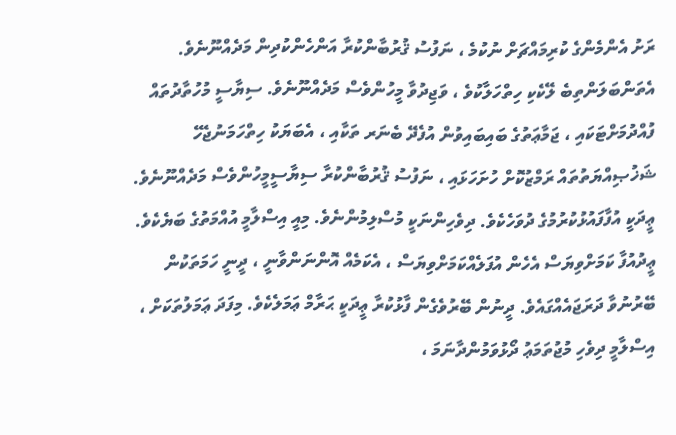ރަށު އެންމެންގެ ކުރިމައްޗަށް ނުކުމެ ، ނަފުސު ޤުރުބާންކުރާ އަންހެންކުދިން މަދެއްނޫނެވެ. އެތަންބަލަންތިބެ ލޭކެކި ހިތްހަލާކުވެ ، ވަޖިދުވާ މީހުންވެސް މަދެއްނޫނެވެ. ސިޔާސީ މުހުތާދުތައް ފުއްދުމަށްޓަކައި ، ޖަމާޢަތުގެ ބައިބައިވުން އުފެދޭ ބެނަރ ތަކާއި ، އެބަޔަކު ހިތްހަމަނުޖެހޭ ޝަޚުޞިއްޔަތުތައް ރަމްޒުކޮށް ހުށަހަޅައި ، ނަފުސު ޤުރުބާންކުރާ ސިޔާސީމީހުންވެސް މަދެއްނޫނެވެ.
ޢީދަކީ އުފާފައުޅުކުރުމުގެ ދުވަހެކެވެ. ދިވެހިންނަކީ މުސްލިމުންނެވެ. މިއީ އިސްލާމީ އުއްމަތުގެ ބަޔެކެވެ. ޢީދުއުފާ ކަމަށްވިޔަސް އެހެން އުފަލެއްކަމަށްވިޔަސް ، އެކަމެއް އޮންނަންވާނީ ، ދީނީ ހަމަތަކުން ބޭރުނުވާ ދަރަޖައެއްގައެވެ. ދީނުން ބޭރުވެގެން ފާޅުކުރާ ޢީދަކީ ޙަރާމް ޢަމަލެކެވެ. މިފަދަ ޢަމަލުތަކަށް ، އިސްލާމީ ދިވެހި މުޖުތަމަޢު ދޯޅުވަމުންދާނަމަ ،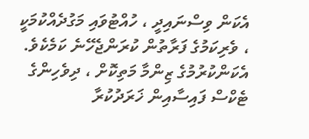އެކަން ވިސްނައިދީ ، ހުއްޓުވައި މަގުދެއްކުމަކީ ، ވެރިކަމުގެ ފަރާތުން ކުރަންޖެހޭނެ ކަމެކެވެ. އެކަންކުރުމުގެ ޒިންމާ މަތިކޮށް ، ދިވެހިންގެ ޓެކްސް ފައިސާއިން ޚަރަދުކުރާ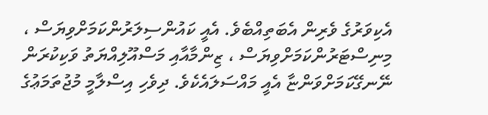އެކިވަރުގެ ވެރިން އެބަތިއްބެވެ. އެއީ ކައުންސިލަރުންކަމަށްވިޔަސް ، މިނިސްޓަރުންކަމަށްވިޔަސް ، ޒިންމާއާއި މަސްއޫލިއްޔަތު ވަކިކުރަން ނޭނގޭކަމަށްވަންޏާ އެއީ މައްސަލައެކެވެ. ދިވެހި އިސްލާމީ މުޖުތަމަޢުގެ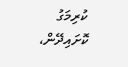ކުރިމަގު ކޮށައިދޭން،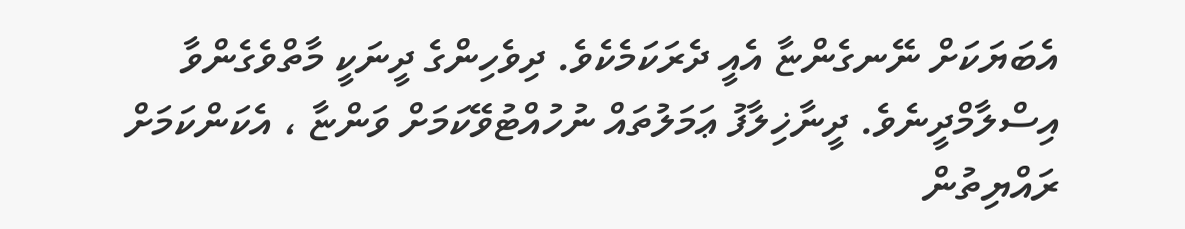އެބަޔަކަށް ނޭނގެންޏާ އެއީ ދެރަކަމެކެވެ. ދިވެހިންގެ ދީނަކީ މާތްވެގެންވާ އިސްލާމްދީނެވެ. ދީނާޚިލާފު ޢަމަލުތައް ނުހުއްޓުވޭކަމަށް ވަންޏާ ، އެކަންކަމަށް ރައްޔިތުން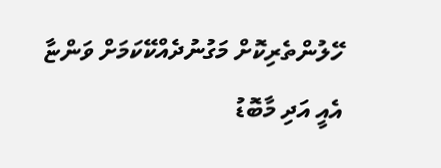ހޭލުންތެރިކޮށް މަގުނުދެއްކޭކަމަށް ވަންޏާ އެއީ އަދި މާބޮޑު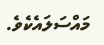މައްސަލައެކެވެ.